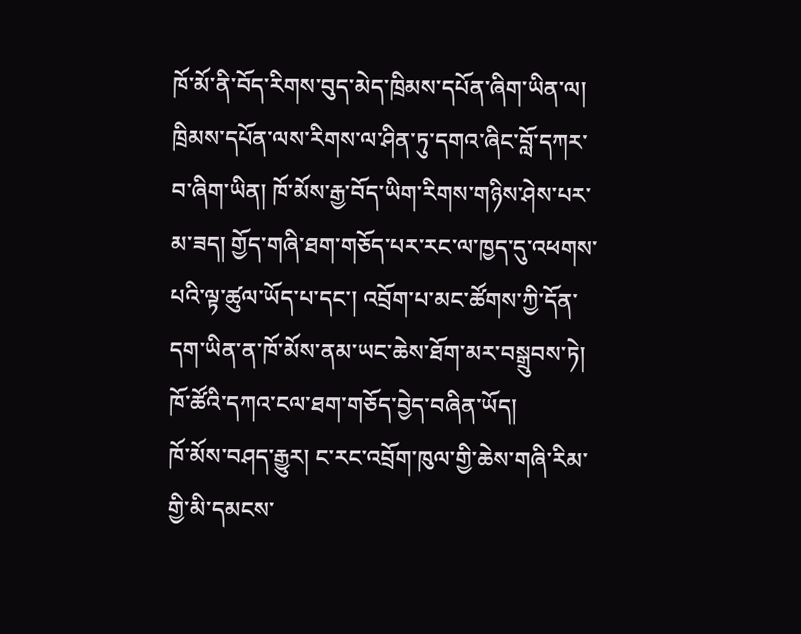ཁོ་མོ་ནི་བོད་རིགས་བུད་མེད་ཁྲིམས་དཔོན་ཞིག་ཡིན་ལ། ཁྲིམས་དཔོན་ལས་རིགས་ལ་ཤིན་ཏུ་དགའ་ཞིང་བློ་དཀར་བ་ཞིག་ཡིན། ཁོ་མོས་རྒྱ་བོད་ཡིག་རིགས་གཉིས་ཤེས་པར་མ་ཟད། གྱོད་གཞི་ཐག་གཅོད་པར་རང་ལ་ཁྱད་དུ་འཕགས་པའི་ལྟ་ཚུལ་ཡོད་པ་དང་། འབྲོག་པ་མང་ཚོགས་ཀྱི་དོན་དག་ཡིན་ན་ཁོ་མོས་ནམ་ཡང་ཆེས་ཐོག་མར་བསྒྲུབས་ཏེ། ཁོ་ཚོའི་དཀའ་ངལ་ཐག་གཅོད་བྱེད་བཞིན་ཡོད།
ཁོ་མོས་བཤད་རྒྱུར། ང་རང་འབྲོག་ཁུལ་གྱི་ཆེས་གཞི་རིམ་གྱི་མི་དམངས་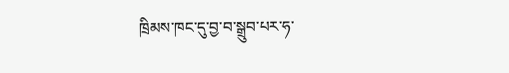ཁྲིམས་ཁང་དུ་བྱ་བ་སྒྲུབ་པར་ཧ་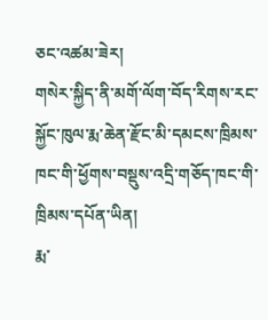ཅང་འཚམ་ཟེར།
གསེར་སྐྱིད་ནི་མགོ་ལོག་བོད་རིགས་རང་སྐྱོང་ཁུལ་རྨ་ཆེན་རྫོང་མི་དམངས་ཁྲིམས་ཁང་གི་ཕྱོགས་བསྡུས་འདྲི་གཅོད་ཁང་གི་ཁྲིམས་དཔོན་ཡིན།
རྨ་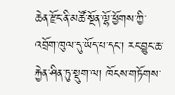ཆེན་རྫོང་ནི་མཚོ་སྔོན་ལྷོ་ཕྱོགས་ཀྱི་འབྲོག་ཁུལ་དུ་ཡོད་པ་དང་། རང་བྱུང་ཆ་རྐྱེན་ཤིན་ཏུ་སྡུག་ལ། ཁོངས་གཏོགས་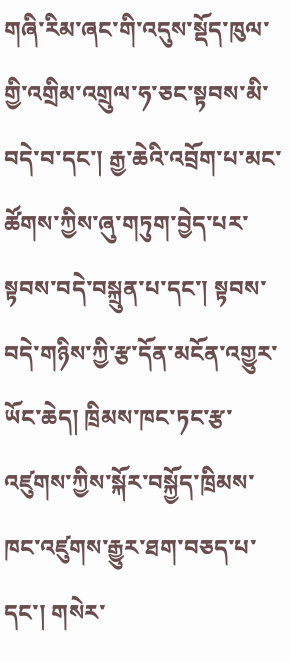གཞི་རིམ་ཞང་གི་འདུས་སྡོད་ཁུལ་གྱི་འགྲིམ་འགྲུལ་ཧ་ཅང་སྟབས་མི་བདེ་བ་དང་། རྒྱ་ཆེའི་འབྲོག་པ་མང་ཚོགས་ཀྱིས་ཞུ་གཏུག་བྱེད་པར་སྟབས་བདེ་བསྐྲུན་པ་དང་། སྟབས་བདེ་གཉིས་ཀྱི་རྩ་དོན་མངོན་འགྱུར་ཡོང་ཆེད། ཁྲིམས་ཁང་ཏང་རྩ་འཛུགས་ཀྱིས་སྐོར་བསྐྱོད་ཁྲིམས་ཁང་འཛུགས་རྒྱུར་ཐག་བཅད་པ་དང་། གསེར་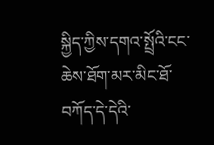སྐྱིད་ཀྱིས་དགའ་སྤྲོའི་ངང་ཆེས་ཐོག་མར་མིང་ཐོ་བཀོད་དེ་དེའི་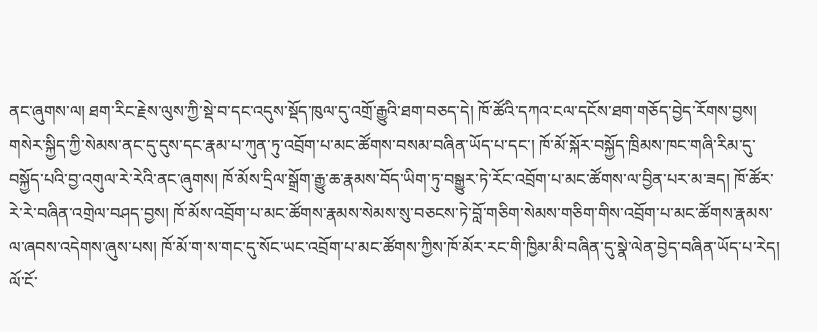ནང་ཞུགས་ལ། ཐག་རིང་རྗེས་ལུས་ཀྱི་སྡེ་བ་དང་འདུས་སྡོད་ཁུལ་དུ་འགྲོ་རྒྱུའི་ཐག་བཅད་དེ། ཁོ་ཚོའི་དཀའ་ངལ་དངོས་ཐག་གཅོད་བྱེད་རོགས་བྱས། གསེར་སྐྱིད་ཀྱི་སེམས་ནང་དུ་དུས་དང་རྣམ་པ་ཀུན་ཏུ་འབྲོག་པ་མང་ཚོགས་བསམ་བཞིན་ཡོད་པ་དང་། ཁོ་མོ་སྐོར་བསྐྱོད་ཁྲིམས་ཁང་གཞི་རིམ་དུ་བསྐྱོད་པའི་བྱ་འགུལ་རེ་རེའི་ནང་ཞུགས། ཁོ་མོས་དྲིལ་སྒྲོག་རྒྱུ་ཆ་རྣམས་བོད་ཡིག་ཏུ་བསྒྱུར་ཏེ་རོང་འབྲོག་པ་མང་ཚོགས་ལ་བྱིན་པར་མ་ཟད། ཁོ་ཚོར་རེ་རེ་བཞིན་འགྲེལ་བཤད་བྱས། ཁོ་མོས་འབྲོག་པ་མང་ཚོགས་རྣམས་སེམས་སུ་བཅངས་ཏེ་བློ་གཅིག་སེམས་གཅིག་གིས་འབྲོག་པ་མང་ཚོགས་རྣམས་ལ་ཞབས་འདེགས་ཞུས་པས། ཁོ་མོ་ག་ས་གང་དུ་སོང་ཡང་འབྲོག་པ་མང་ཚོགས་ཀྱིས་ཁོ་མོར་རང་གི་ཁྱིམ་མི་བཞིན་དུ་སྣེ་ལེན་བྱེད་བཞིན་ཡོད་པ་རེད།
ལོ་ངོ་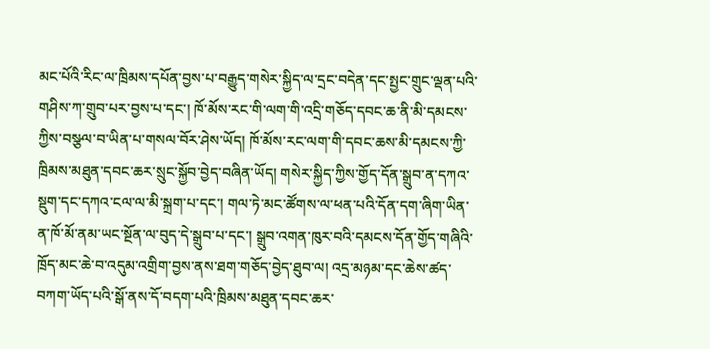མང་པོའི་རིང་ལ་ཁྲིམས་དཔོན་བྱས་པ་བརྒྱུད་གསེར་སྐྱིད་ལ་དྲང་བདེན་དང་སྤྱང་གྲུང་ལྡན་པའི་གཤིས་ཀ་གྲུབ་པར་བྱས་པ་དང་། ཁོ་མོས་རང་གི་ལག་གི་འདྲི་གཅོད་དབང་ཆ་ནི་མི་དམངས་ཀྱིས་བསྩལ་བ་ཡིན་པ་གསལ་བོར་ཤེས་ཡོད། ཁོ་མོས་རང་ལག་གི་དབང་ཆས་མི་དམངས་ཀྱི་ཁྲིམས་མཐུན་དབང་ཆར་སྲུང་སྐྱོབ་བྱེད་བཞིན་ཡོད། གསེར་སྐྱིད་ཀྱིས་གྱོད་དོན་སྒྲུབ་ན་དཀའ་སྡུག་དང་དཀའ་ངལ་ལ་མི་སྐྲག་པ་དང་། གལ་ཏེ་མང་ཚོགས་ལ་ཕན་པའི་དོན་དག་ཞིག་ཡིན་ན་ཁོ་མོ་ནམ་ཡང་སྔོན་ལ་བུད་དེ་སྒྲུབ་པ་དང་། སྒྲུབ་འགན་ཁུར་བའི་དམངས་དོན་གྱོད་གཞིའི་ཁྲོད་མང་ཆེ་བ་འདུམ་འགྲིག་བྱས་ནས་ཐག་གཅོད་བྱེད་ཐུབ་ལ། འདྲ་མཉམ་དང་ཆེས་ཚད་བཀག་ཡོད་པའི་སྒོ་ནས་དོ་བདག་པའི་ཁྲིམས་མཐུན་དབང་ཆར་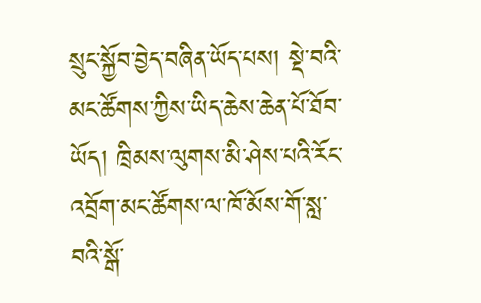སྲུང་སྐྱོབ་བྱེད་བཞིན་ཡོད་པས། སྡེ་བའི་མང་ཚོགས་ཀྱིས་ཡིད་ཆེས་ཆེན་པོ་ཐོབ་ཡོད། ཁྲིམས་ལུགས་མི་ཤེས་པའི་རོང་འབྲོག་མང་ཚོགས་ལ་ཁོ་མོས་གོ་སླ་བའི་སྒོ་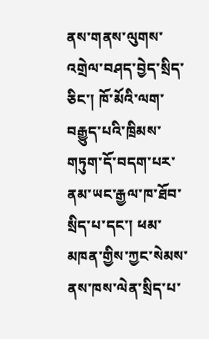ནས་གནས་ལུགས་འགྲེལ་བཤད་བྱེད་སྲིད་ཅིང་། ཁོ་མོའི་ལག་བརྒྱུད་པའི་ཁྲིམས་གཏུག་དོ་བདག་པར་ནམ་ཡང་རྒྱལ་ཁ་ཐོབ་སྲིད་པ་དང་། ཕམ་མཁན་གྱིས་ཀྱང་སེམས་ནས་ཁས་ལེན་སྲིད་པ་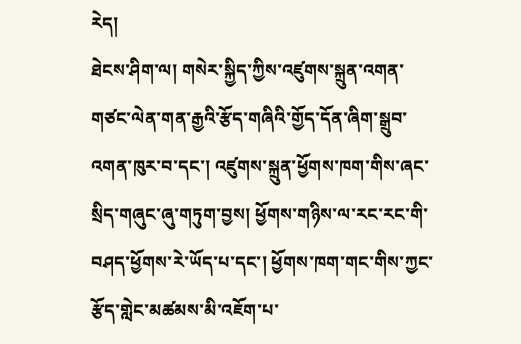རེད།
ཐེངས་ཤིག་ལ། གསེར་སྐྱིད་ཀྱིས་འཛུགས་སྐྲུན་འགན་གཙང་ལེན་གན་རྒྱའི་རྩོད་གཞིའི་གྱོད་དོན་ཞིག་སྒྲུབ་འགན་ཁུར་བ་དང་། འཛུགས་སྐྲུན་ཕྱོགས་ཁག་གིས་ཞང་སྲིད་གཞུང་ཞུ་གཏུག་བྱས། ཕྱོགས་གཉིས་ལ་རང་རང་གི་བཤད་ཕྱོགས་རེ་ཡོད་པ་དང་། ཕྱོགས་ཁག་གང་གིས་ཀྱང་རྩོད་གླེང་མཚམས་མི་འཇོག་པ་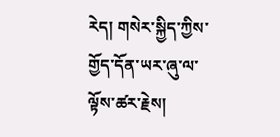རེད། གསེར་སྐྱིད་ཀྱིས་གྱོད་དོན་ཡར་ཞུ་ལ་ལྟོས་ཚར་རྗེས།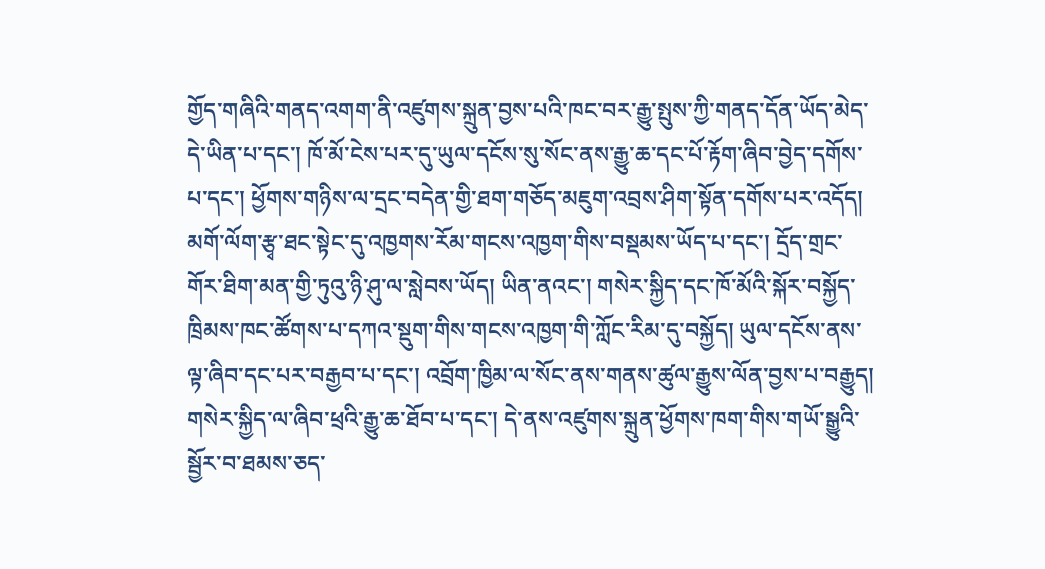གྱོད་གཞིའི་གནད་འགག་ནི་འཛུགས་སྐྲུན་བྱས་པའི་ཁང་བར་རྒྱུ་སྤུས་ཀྱི་གནད་དོན་ཡོད་མེད་དེ་ཡིན་པ་དང་། ཁོ་མོ་ངེས་པར་དུ་ཡུལ་དངོས་སུ་སོང་ནས་རྒྱུ་ཆ་དང་པོ་རྟོག་ཞིབ་བྱེད་དགོས་པ་དང་། ཕྱོགས་གཉིས་ལ་དྲང་བདེན་གྱི་ཐག་གཅོད་མཇུག་འབྲས་ཤིག་སྟོན་དགོས་པར་འདོད། མགོ་ལོག་རྩྭ་ཐང་སྟེང་དུ་འཁྱགས་རོམ་གངས་འཁྱག་གིས་བསྡམས་ཡོད་པ་དང་། དྲོད་གྲང་གོར་ཐིག་མན་གྱི་ཏུའུ་ཉི་ཤུ་ལ་སླེབས་ཡོད། ཡིན་ནའང་། གསེར་སྐྱིད་དང་ཁོ་མོའི་སྐོར་བསྐྱོད་ཁྲིམས་ཁང་ཚོགས་པ་དཀའ་སྡུག་གིས་གངས་འཁྱག་གི་ཀློང་རིམ་དུ་བསྐྱོད། ཡུལ་དངོས་ནས་ལྟ་ཞིབ་དང་པར་བརྒྱབ་པ་དང་། འབྲོག་ཁྱིམ་ལ་སོང་ནས་གནས་ཚུལ་རྒྱུས་ལོན་བྱས་པ་བརྒྱུད། གསེར་སྐྱིད་ལ་ཞིབ་ཕྲའི་རྒྱུ་ཆ་ཐོབ་པ་དང་། དེ་ནས་འཛུགས་སྐྲུན་ཕྱོགས་ཁག་གིས་གཡོ་སྒྱུའི་སྦྱོར་བ་ཐམས་ཅད་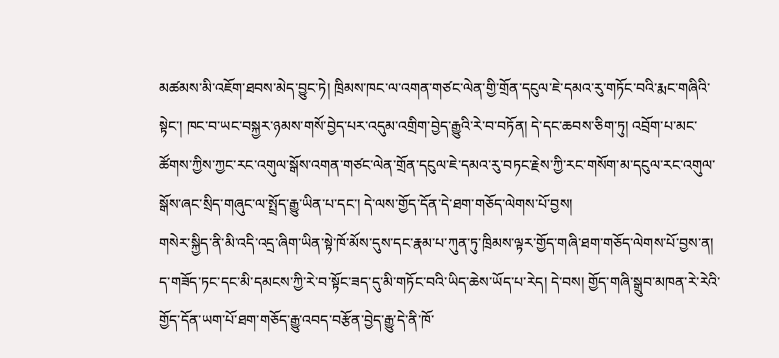མཚམས་མི་འཇོག་ཐབས་མེད་བྱུང་ཏེ། ཁྲིམས་ཁང་ལ་འགན་གཙང་ལེན་གྱི་གྲོན་དངུལ་ཇེ་དམའ་རུ་གཏོང་བའི་རྨང་གཞིའི་སྟེང་། ཁང་བ་ཡང་བསྐྱར་ཉམས་གསོ་བྱེད་པར་འདུམ་འགྲིག་བྱེད་རྒྱུའི་རེ་བ་བཏོན། དེ་དང་ཆབས་ཅིག་ཏུ། འབྲོག་པ་མང་ཚོགས་ཀྱིས་ཀྱང་རང་འགུལ་སྒོས་འགན་གཙང་ལེན་གྲོན་དངུལ་ཇེ་དམའ་རུ་བཏང་རྗེས་ཀྱི་རང་གསོག་མ་དངུལ་རང་འགུལ་སྒོས་ཞང་སྲིད་གཞུང་ལ་སྤྲོད་རྒྱུ་ཡིན་པ་དང་། དེ་ལས་གྱོད་དོན་དེ་ཐག་གཅོད་ལེགས་པོ་བྱས།
གསེར་སྐྱིད་ནི་མི་འདི་འདྲ་ཞིག་ཡིན་སྟེ་ཁོ་མོས་དུས་དང་རྣམ་པ་ཀུན་ཏུ་ཁྲིམས་ལྟར་གྱོད་གཞི་ཐག་གཅོད་ལེགས་པོ་བྱས་ན། ད་གཟོད་ཏང་དང་མི་དམངས་ཀྱི་རེ་བ་སྟོང་ཟད་དུ་མི་གཏོང་བའི་ཡིད་ཆེས་ཡོད་པ་རེད། དེ་བས། གྱོད་གཞི་སྒྲུབ་མཁན་རེ་རེའི་གྱོད་དོན་ཡག་པོ་ཐག་གཅོད་རྒྱུ་འབད་བརྩོན་བྱེད་རྒྱུ་དེ་ནི་ཁོ་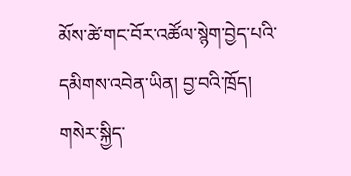མོས་ཚེ་གང་བོར་འཚོལ་སྙེག་བྱེད་པའི་དམིགས་འབེན་ཡིན། བྱ་བའི་ཁྲོད། གསེར་སྐྱིད་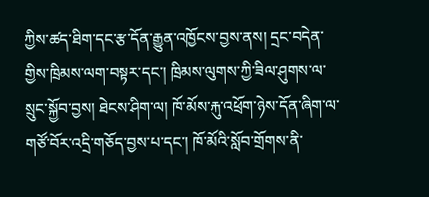ཀྱིས་ཚད་ཐིག་དང་རྩ་དོན་རྒྱུན་འཁྱོངས་བྱས་ནས། དྲང་བདེན་གྱིས་ཁྲིམས་ལག་བསྟར་དང་། ཁྲིམས་ལུགས་ཀྱི་ཟིལ་ཤུགས་ལ་སྲུང་སྐྱོབ་བྱས། ཐེངས་ཤིག་ལ། ཁོ་མོས་རྐུ་འཕྲོག་ཉེས་དོན་ཞིག་ལ་གཙོ་བོར་འདྲི་གཅོད་བྱས་པ་དང་། ཁོ་མོའི་སློབ་གྲོགས་ནི་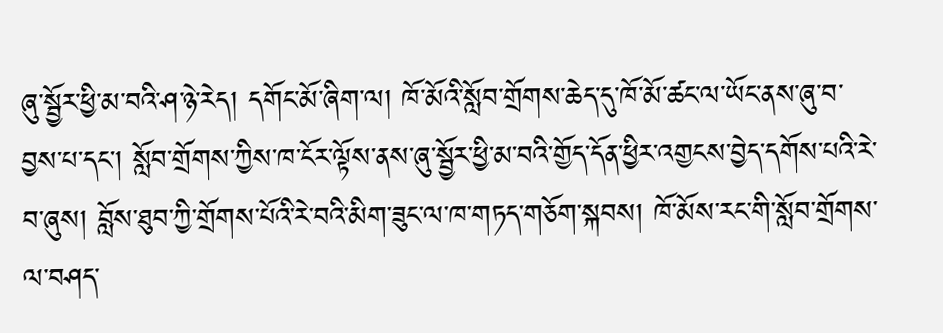ཞུ་སྦྱོར་ཕྱི་མ་བའི་ཤ་ཉེ་རེད། དགོང་མོ་ཞིག་ལ། ཁོ་མོའི་སློབ་གྲོགས་ཆེད་དུ་ཁོ་མོ་ཚང་ལ་ཡོང་ནས་ཞུ་བ་བྱས་པ་དང་། སློབ་གྲོགས་ཀྱིས་ཁ་ངོར་ལྟོས་ནས་ཞུ་སྦྱོར་ཕྱི་མ་བའི་གྱོད་དོན་ཕྱིར་འགྱངས་བྱེད་དགོས་པའི་རེ་བ་ཞུས། བློས་ཐུབ་ཀྱི་གྲོགས་པོའི་རེ་བའི་མིག་ཟུང་ལ་ཁ་གཏད་གཅོག་སྐབས། ཁོ་མོས་རང་གི་སློབ་གྲོགས་ལ་བཤད་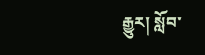རྒྱུར། སློབ་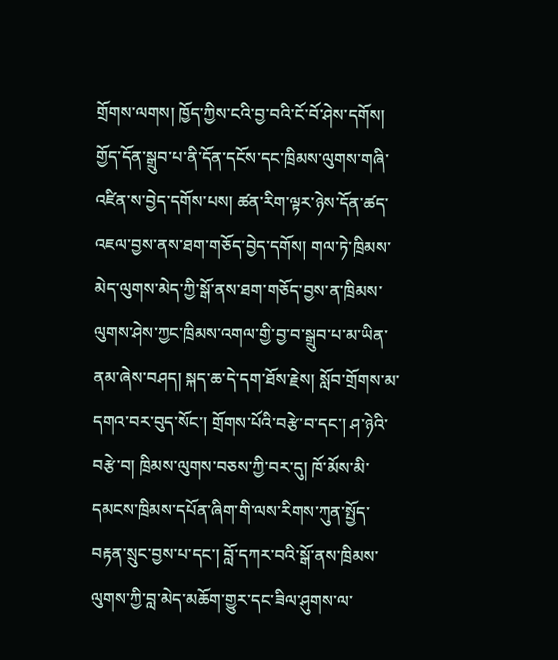གྲོགས་ལགས། ཁྱོད་ཀྱིས་ངའི་བྱ་བའི་ངོ་བོ་ཤེས་དགོས། གྱོད་དོན་སྒྲུབ་པ་ནི་དོན་དངོས་དང་ཁྲིམས་ལུགས་གཞི་འཛིན་ས་བྱེད་དགོས་པས། ཚན་རིག་ལྟར་ཉེས་དོན་ཚད་འཇལ་བྱས་ནས་ཐག་གཅོད་བྱེད་དགོས། གལ་ཏེ་ཁྲིམས་མེད་ལུགས་མེད་ཀྱི་སྒོ་ནས་ཐག་གཅོད་བྱས་ན་ཁྲིམས་ལུགས་ཤེས་ཀྱང་ཁྲིམས་འགལ་གྱི་བྱ་བ་སྒྲུབ་པ་མ་ཡིན་ནམ་ཞེས་བཤད། སྐད་ཆ་དེ་དག་ཐོས་རྗེས། སློབ་གྲོགས་མ་དགའ་བར་བུད་སོང་། གྲོགས་པོའི་བརྩེ་བ་དང་། ཤ་ཉེའི་བརྩེ་བ། ཁྲིམས་ལུགས་བཅས་ཀྱི་བར་དུ། ཁོ་མོས་མི་དམངས་ཁྲིམས་དཔོན་ཞིག་གི་ལས་རིགས་ཀུན་སྤྱོད་བརྟན་སྲུང་བྱས་པ་དང་། བློ་དཀར་བའི་སྒོ་ནས་ཁྲིམས་ལུགས་ཀྱི་བླ་མེད་མཆོག་གྱུར་དང་ཟིལ་ཤུགས་ལ་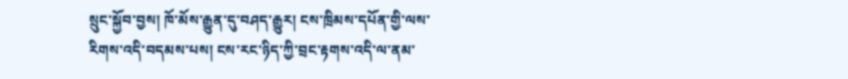སྲུང་སྐྱོབ་བྱས། ཁོ་མོས་རྒྱུན་དུ་བཤད་རྒྱུར། ངས་ཁྲིམས་དཔོན་གྱི་ལས་རིགས་འདི་བདམས་པས། ངས་རང་ཉིད་ཀྱི་བྲང་རྟགས་འདི་ལ་ནམ་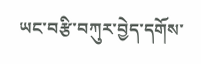ཡང་བརྩི་བཀུར་བྱེད་དགོས་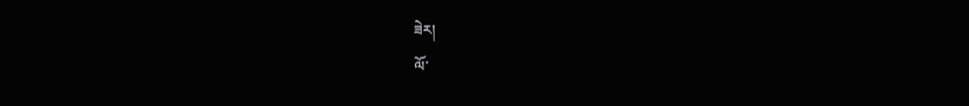ཟེར།
ལོ་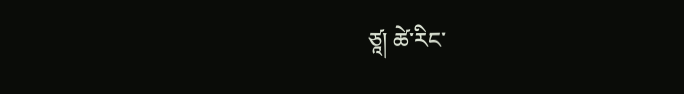ཙཱ། ཚེ་རིང་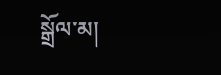སྒྲོལ་མ།